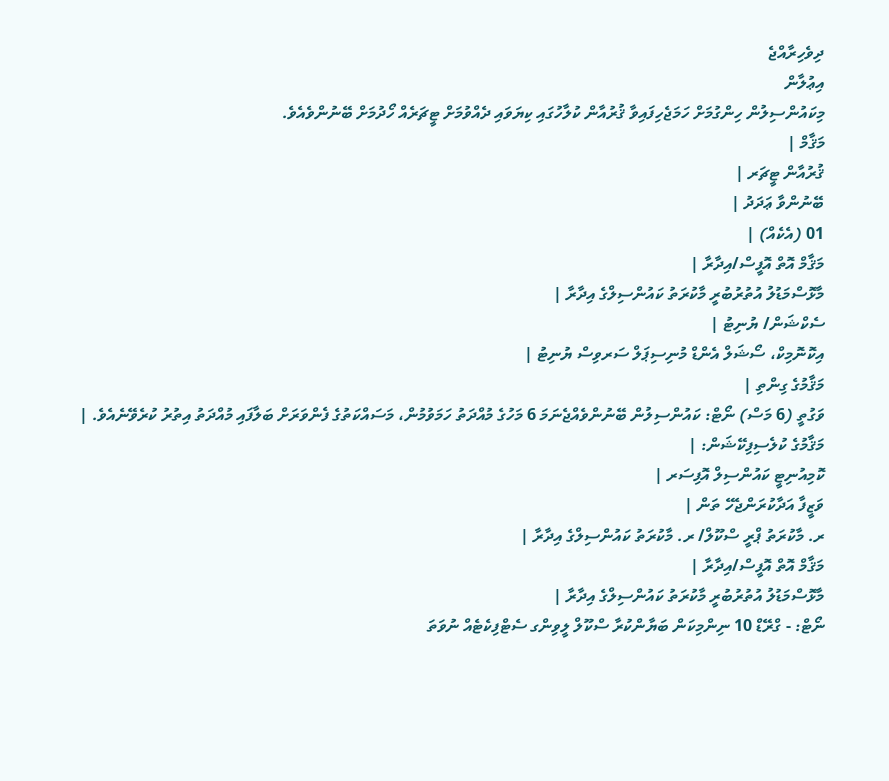ދިވެހިރާއްޖެ
އިޢުލާން
މިކައުންސިލުން ހިންގުމަށް ހަމަޖެހިފައިވާ ޤުރުއާން ކުލާހުގައި ކިޔަވައި ދެއްވުމަށް ޓީޗަރެއް ހޯދުމަށް ބޭނުންވެއެވެ.
މަޤާމް |
ޤުރުއާން ޓީޗަރ |
ބޭނުންވާ ޢަދަދު |
01 (އެކެއް) |
މަޤާމް އޮތް އޮފީސް/އިދާރާ |
މާޅޮސްމަޑުލު އުތުރުބުރީ މާކުރަތު ކައުންސިލްގެ އިދާރާ |
ސެކްޝަން/ ޔުނިޓު |
އިކޮނޮމިކް، ސޯޝަލް އެންޑް މުނިސިޕަލް ސަރވިސް ޔުނިޓު |
މަޤާމުގެ ގިންތި |
ވަގުތީ (6 މަސް) ނޯޓް: ކައުންސިލުން ބޭނުންވެއްޖެނަމަ 6 މަހުގެ މުއްދަތު ހަމަވުމުން، މަސައްކަތުގެ ފެންވަރަށް ބަލާފައި މުއްދަތު އިތުރު ކުރެވޭނެއެވެ. |
މަޤާމުގެ ކުލެސިފިކޭޝަން: |
ކޮމިއުނިޓީ ކައުންސިލް އޮފިސަރ |
ވަޒީފާ އަދާކުރަންޖެހޭ ތަން |
ރ. މާކުރަތު ޕްރީ ސްކޫލް/ ރ. މާކުރަތު ކައުންސިލްގެ އިދާރާ |
މަޤާމް އޮތް އޮފީސް/އިދާރާ |
މާޅޮސްމަޑުލު އުތުރުބުރީ މާކުރަތު ކައުންސިލްގެ އިދާރާ |
ނޯޓް: - ގްރޭޑް 10 ނިންމިކަން ބަޔާންކުރާ ސްކޫލް ލީވިންގ ސެޓްފިކެޓެއް ނުވަތަ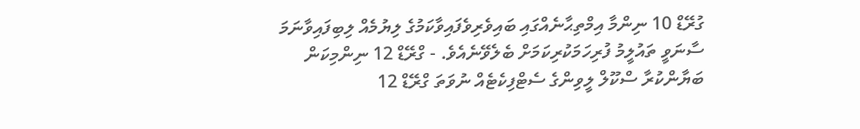ގުރޭޑް 10 ނިންމާ އިމްތިޙާނެއްގައި ބައިވެރިވެފައިވާކަމުގެ ލިޔުމެއް ލިބިފައިވާނަމަ ސާނަވީ ތައުލީމު ފުރިހަމަކުރިކަމަށް ބެލެވޭނެއެވެ. - ގްރޭޑް 12 ނިންމިކަން ބަޔާންކުރާ ސްކޫލް ލީވިންގެ ސެޓްފިކެޓެއް ނުވަތަ ގްރޭޑް 12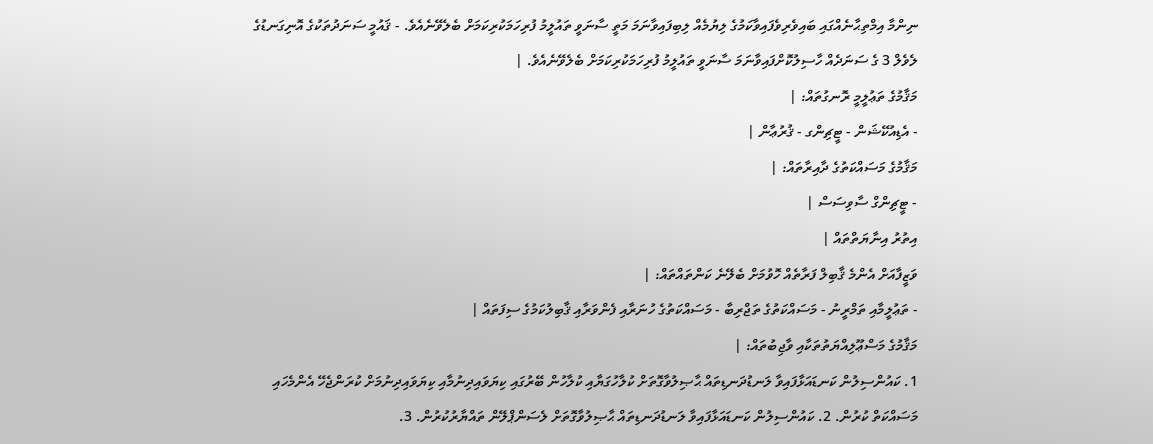ނިންމާ އިމްތިޙާނެއްގައި ބައިވެރިވެފައިވާކަމުގެ ލިޔުމެއް ލިބިފައިވާނަމަ މަތީ ސާނަވީ ތައުލީމު ފުރިހަމަކުރިކަމަށް ބެލެވޭނެއެވެ. - ޤައުމީ ސަނަދުތަކުގެ އޮނިގަނޑުގެ ލެވެލް 3 ގެ ސަނަދެއް ހާސިލުކޮށްފައިވާނަމަ ސާނަވީ ތައުލީމު ފުރިހަމަކުރިކަމަށް ބެލެވޭނެއެވެ. |
މަޤާމުގެ ތަޢުލީމީ ރޮނގުތައް: |
- އެޑިއުކޭޝަން - ޓީޗިންގ - ޤުރުޢާން |
މަޤާމުގެ މަސައްކަތުގެ ދާއިރާތައް: |
- ޓީޗިންގް ސާވިސަސް |
އިތުރު އިނާޔަތްތައް |
ވަޒީފާއަށް އެންމެ ޤާބިލް ފަރާތެއް ހޮވުމަށް ބެލޭނެ ކަންތައްތައް: |
- ތަޢުލީމާއި ތަމްރީނު - މަސައްކަތުގެ ތަޖްރިބާ - މަސައްކަތުގެ ހުނަރާއި ފެންވަރާއި ޤާބިލުކަމުގެ ސިފަތައް |
މަޤާމުގެ މަސްޢޫލިއްޔަތުތަކާއި ވާޖިބުތައް: |
1. ކައުންސިލުން ކަނޑައަޅާފައިވާ ލަނޑުދަނޑިތައް ޙާޞިލުވާގޮތަށް ކުލާހުގަޔާއި ކުލާހުން ބޭރުގައި ކިޔަވައިދިނުމާއި ކިޔަވައިދިނުމަށް ކުރަންޖެހޭ އެންމެހައި މަސައްކަތް ކުރުން. 2. ކައުންސިލުން ކަނޑައަޅާފައިވާ ލަނޑުދަނޑިތައް ޙާޞިލުވާގޮތަށް ލެސަންޕްލޭން ތައްޔާރުކުރުން. 3.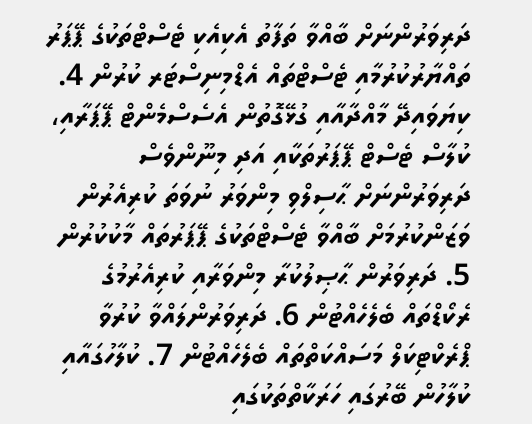ދަރިވަރުންނަށް ބާއްވާ ތަފާތު އެކިއެކި ޓެސްޓްތަކުގެ ޕޭޕަރު ތައްޔާރުކުރުމާއި ޓެސްޓްތައް އެޑްމިނިސްޓަރ ކުރުން 4. ކިޔަވައިދޭ މާއްދާއާއި ގުޅޭގޮތުން އެސެސްމެންޓް ޕޭޕަރާއި، ކުލާސް ޓެސްޓް ޕޭޕަރުތަކާއި އަދި މިނޫންވެސް ދަރިވަރުންނަށް ޙާސިލްވި މިންވަރު ނުވަތަ ކުރިއެރުން ވަޒަންކުރުމަށް ބާއްވާ ޓެސްޓްތަކުގެ ޕޭޕަރުތައް މާކުކުރުން 5. ދަރިވަރުން ޙާޞިލުކުރާ މިންވަރާއި ކުރިއެރުމުގެ ރެކޯޑްތައް ބެލެހެއްޓުން 6. ދަރިވަރުންލައްވާ ކުރުވާ ޕްރެކްޓިކަލް މަސައްކަތްތައް ބެލެހެއްޓުން 7. ކުލާހުގައާއި ކުލާހުން ބޭރުގައި ހަރަކާތްތަކުގައި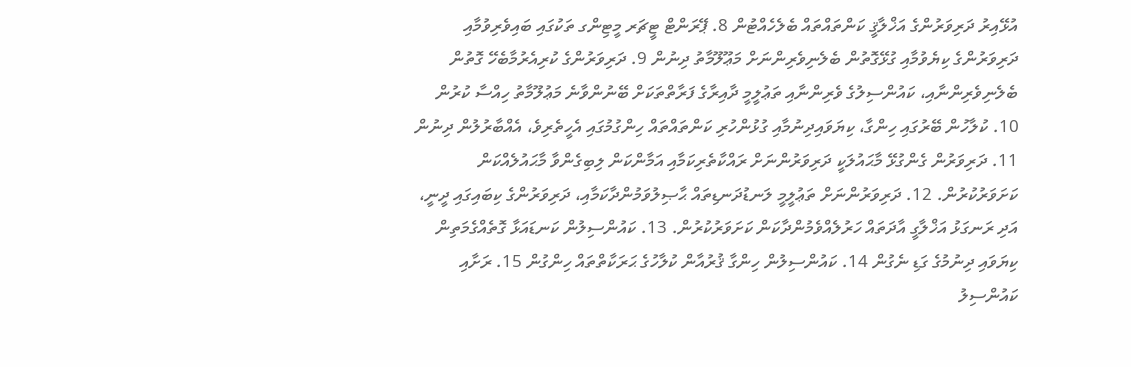އުޅޭއިރު ދަރިވަރުންގެ އަޚްލާޤީ ކަންތައްތައް ބެލެހެއްޓުން 8. ޕޭރަންޓް ޓީޗަރ މީޓިންގ ތަކުގައި ބައިވެރިވުމާއި ދަރިވަރުންގެ ކިޔެވުމާއި ގުޅޭގޮތުން ބެލެނިވެރިންނަށް މަޢޫލޫމާތު ދިނުން 9. ދަރިވަރުންގެ ކުރިއެރުމާބެހޭ ގޮތުން ބެލެނިވެރިންނާއި، ކައުންސިލުގެ ވެރިންނާއި ތަޢުލީމީ ދާއިރާގެ ފަރާތްތަކަށް ބޭނުންވާނެ މަޢުލޫމާތު ހިއްސާ ކުރުން 10. ކުލާހުން ބޭރުގައި ހިންގާ، ކިޔަވައިދިނުމާއި ގުޅުންހުރި ކަންތައްތައް ހިންގުމުގައި އެހީތެރިވެ، އެއްބާރުލުން ދިނުން 11. ދަރިވަރުން ގެންގުޅޭ މާޙައުލަކީ ދަރިވަރުންނަށް ރައްކާތެރިކަމާއި އަމާންކަން ލިބިގެންވާ މާޙައުލެއްކަން ކަށަވަރުކުރުން. 12. ދަރިވަރުންނަށް ތަޢުލީމީ ލަނޑުދަނޑިތައް ޙާޞިލުވަމުންދާކަމާއި، ދަރިވަރުންގެ ކިބައިގައި ދީނީ، އަދި ރަނގަޅު އަޚްލާގީ އާދަތައް ހަރުލެއްވެމުންދާކަން ކަށަވަރުކުރުން. 13. ކައުންސިލުން ކަނޑައަޅާ ގޮތެއްގެމަތިން ކިޔަވައި ދިނުމުގެ ގަޑި ނެގުން 14. ކައުންސިލުން ހިންގާ ޤުރުއާން ކުލާހުގެ ޙަރަކާތްތައް ހިންގުން 15. ރަށާއި ކައުންސިލު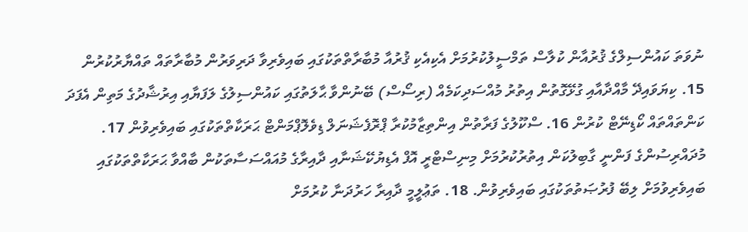ނުވަތަ ކައުންސިލްގެ ޤުރުއާން ކުލާސް ތަމްސީލުކުރުމަށް އެކިއެކި ޤުރުއާ މުބާރާތްތަކުގައި ބައިވެރިވާ ދަރިވަރުން މުބާރާތައް ތައްޔާރުކުރުން 15. ކިޔަވައިދޭ މާއްދާއާއި ގުޅޭގޮތުން އިތުރު މުއްސަދިކަމެއް (ރިސޯސް) ބޭނުންވާ ޙާލަތުގައި ކައުންސިލުގެ ލަފަޔާއި އިރުޝާދުގެ މަތިން އެފަދަ ކަންތައްތައް ކޯޑިނޭޓް ކުރުން 16. ސްކޫލުގެ ފަރާތުން އިންތިޒާމުކުރާ ޕްރޮފެޝަނަލް ޑިވެލޮޕްމަންޓް ޙަރަކާތްތަކުގައި ބައިވެރިވުން 17. މުދައްރިސުންގެ ފަންނީ ގާބިލުކަން އިތުރުކުރުމަށް މިނިސްޓްރީ އޮފް އެޑިޔުކޭޝަނާއި ދާއިރާގެ މުއައްސަސާތަކުން ބާއްވާ ޙަރަކާތްތަކުގައި ބައިވެރިވުމަށް ލިބޭ ފުރުޞަތުތަކުގައި ބައިވެރިވުން. 18. ތަޢުލީމީ ދާއިރާ ހަރުދަނާ ކުރުމަށް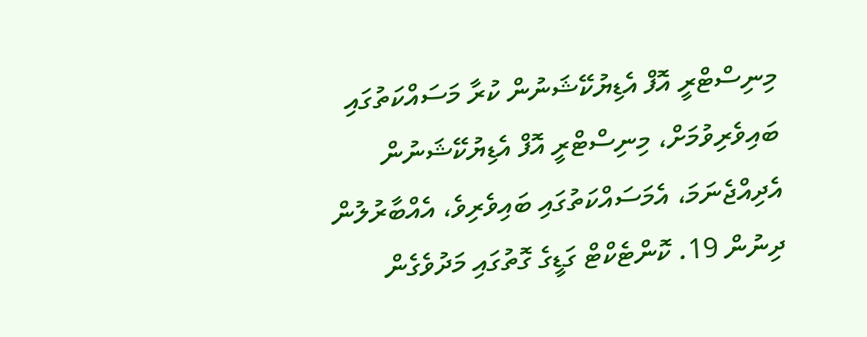މިނިސްޓްރީ އޮފް އެޑިޔުކޭޝަނުން ކުރާ މަސައްކަތުގައި ބައިވެރިވުމަށް، މިނިސްޓްރީ އޮފް އެޑިޔުކޭޝަނުން އެދިއްޖެނަމަ، އެމަސައްކަތުގައި ބައިވެރިވެ، އެއްބާރުލުން ދިނުން 19. ކޮންޓެކްޓް ގަޑީގެ ގޮތުގައި މަދުވެގެން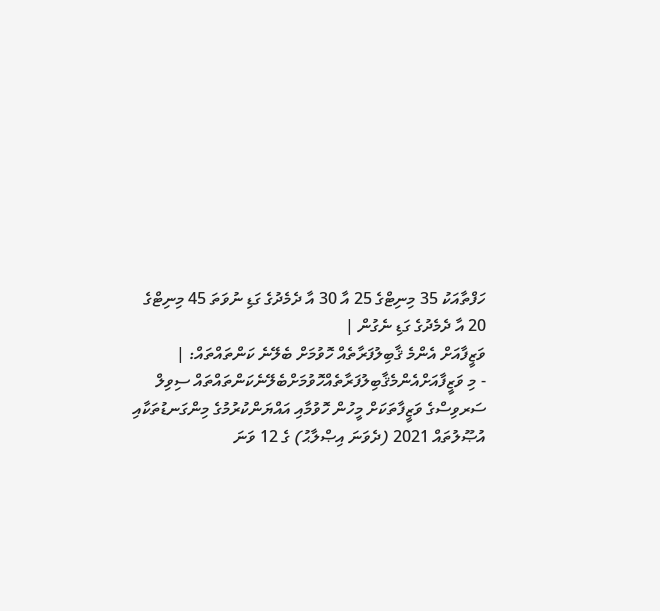ހަފްތާއަކު 35 މިނިޓްގެ 25 އާ 30 އާ ދެމެދުގެ ގަޑި ނުވަތަ 45 މިނިޓްގެ 20 އާ ދެމެދުގެ ގަޑި ނެގުން |
ވަޒީފާއަށް އެންމެ ޤާބިލުފަރާތެއް ހޮވުމަށް ބެލޭނެ ކަންތައްތައް: |
- މި ވަޒީފާއަށްއެންމެޤާބިލުފަރާތެއްހޮވުމަށްބެލޭނެކަންތައްތައް ސިވިލް ސަރވިސްގެ ވަޒީފާތަކަށް މީހުން ހޮވުމާއި އައްޔަންކުރުމުގެ މިންގަނޑުތަކާއި އުޞޫލުތައް 2021 (ދެވަނަ އިޞްލާޙު) ގެ 12 ވަނަ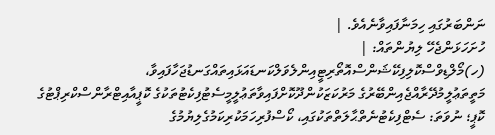ނަންބަރުގައި ހިމަނާފައިވާނެއެވެ. |
ހުށަހަޅަންޖެހޭ ލިޔުންތައް: |
(ހ)މޯލްޑިވްސްކޮލިފިކޭޝަންސްއޮތޯރިޓީއިންލެވަލްކަނޑައަޅައިތައްގަނޑުޖަހާފައިވާ، މަތީތަޢުލީމުދޭރާއްޖެއިންބޭރުގެ މަރުކަޒަކުންދޫކޮށްފައިވާތަޢުލީމީސެޓުފިކެޓުތަކުގެ ކޮޕީއާއިޓްރާންސްކްރިޕްޓުގެ ކޮޕީ؛ ނުވަތަ: ސެޓްފިކެޓުނެތްޙާލަތްތަކުގައި، ކޯސްފުރިހަމަކުރިކަމުގެލިޔުމުގެ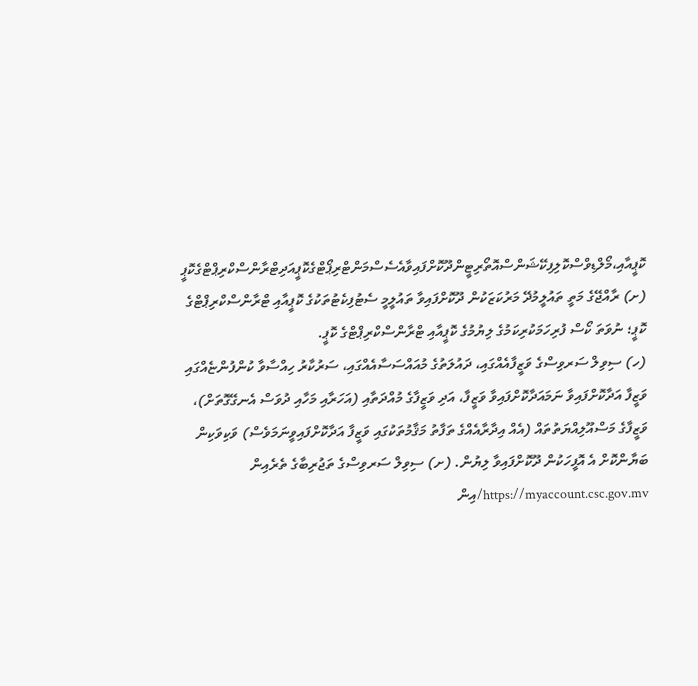ކޮޕީއާއި،މޯލްޑިވްސްކޮލިފިކޭޝަންސްއޮތޯރިޓީންދޫކޮށްފައިވާއެސެސްމަންޓްރިޕޯޓްގެކޮޕީއަދިޓްރާންސްކްރިޕްޓްގެކޮޕީ (ށ) ރާއްޖޭގެ މަތީ ތައުލީމުދޭ މަރުކަޒަކުން ދޫކޮށްފައިވާ ތައުލީމީ ސެޓުފިކެޓުތަކުގެ ކޮޕީއާއި ޓްރާންސްކްރިޕްޓްގެ ކޮޕީ؛ ނުވަތަ ކޯސް ފުރިހަމަކުރިކަމުގެ ލިޔުމުގެ ކޮޕީއާއި ޓްރާންސްކްރިޕްޓްގެ ކޮޕީ.
(ހ) ސިވިލް ސަރވިސްގެ ވަޒީފާއެއްގައި، ދައުލަތުގެ މުއައްސަސާއެއްގައި، ސަރުކާރު ހިއްސާވާ ކުންފުންޏެއްގައި ވަޒީފާ އަދާކޮށްފައިވާ ނަމައަދާކޮށްފައިވާ ވަޒީފާ، އަދި ވަޒީފާގެ މުއްދަތާއި (އަހަރާއި މަހާއި ދުވަސް އެނގޭގޮތަށް)، ވަޒީފާގެ މަސްއޫލިއްޔަތުތައް (އެއް އިދާރާއެއްގެ ތަފާތު މަޤާމުތަކުގައި ވަޒީފާ އަދާކޮށްފައިވީނަމަވެސް) ވަކިވަކިން ބަޔާންކޮށް އެ އޮފީހަކުން ދޫކޮށްފައިވާ ލިޔުން. (ށ) ސިވިލް ސަރވިސްގެ ތަޖުރިބާގެ ތެރެއިން https://myaccount.csc.gov.mv/އިން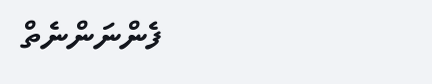ފެންނަންނެތް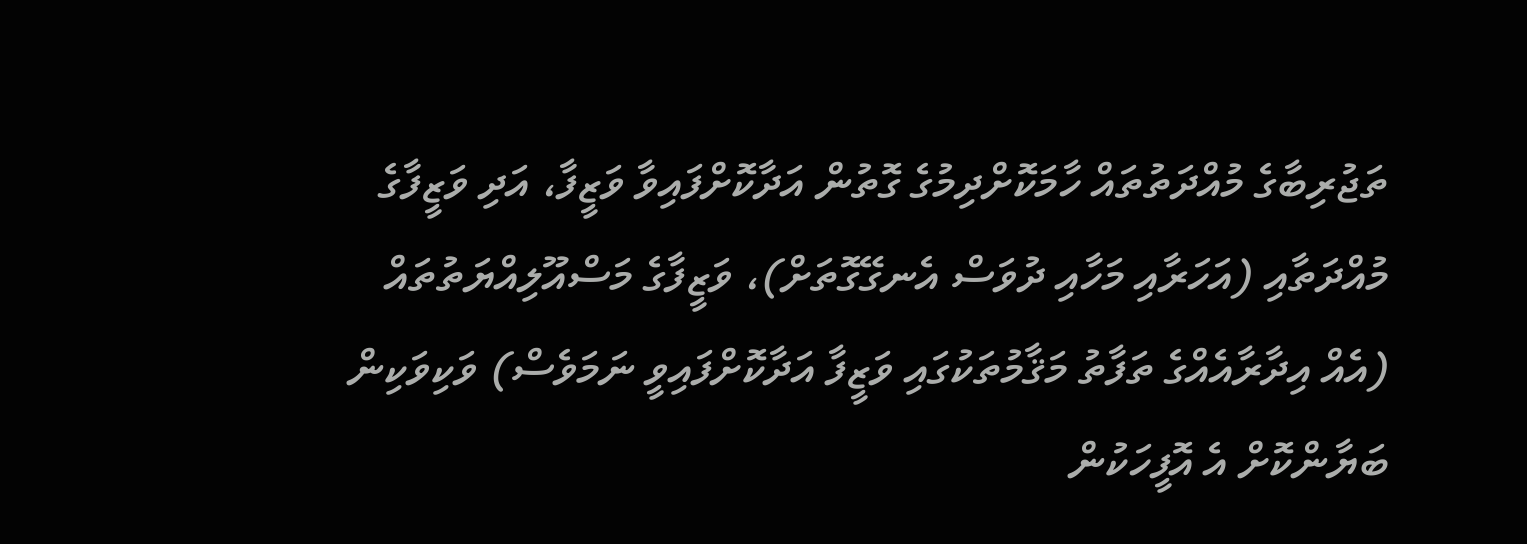ތަޖުރިބާގެ މުއްދަތުތައް ހާމަކޮށްދިމުގެ ގޮތުން އަދާކޮށްފައިވާ ވަޒީފާ، އަދި ވަޒީފާގެ މުއްދަތާއި (އަހަރާއި މަހާއި ދުވަސް އެނގޭގޮތަށް)، ވަޒީފާގެ މަސްއޫލިއްޔަތުތައް (އެއް އިދާރާއެއްގެ ތަފާތު މަޤާމުތަކުގައި ވަޒީފާ އަދާކޮށްފައިވީ ނަމަވެސް) ވަކިވަކިން ބަޔާންކޮށް އެ އޮފީހަކުން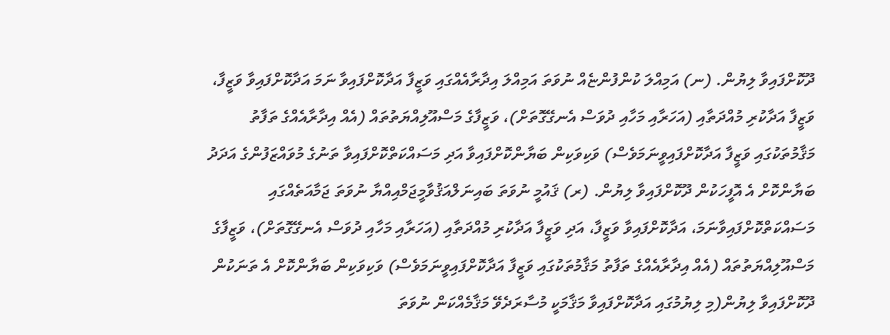ދޫކޮށްފައިވާ ލިޔުން. (ނ) އަމިއްލަ ކުންފުންޏެއް ނުވަތަ އަމިއްލަ އިދާރާއެއްގައި ވަޒީފާ އަދާކޮށްފައިވާ ނަމަ އަދާކޮށްފައިވާ ވަޒީފާ، ވަޒީފާ އަދާކުރި މުއްދަތާއި (އަހަރާއި މަހާއި ދުވަސް އެނގޭގޮތަށް)، ވަޒީފާގެ މަސްއޫލިއްޔަތުތައް (އެއް އިދާރާއެއްގެ ތަފާތު މަޤާމުތަކުގައި ވަޒީފާ އަދާކޮށްފައިވީނަމަވެސް) ވަކިވަކިން ބަޔާންކޮށްފައިވާ އަދި މަސައްކަތްކޮށްފައިވާ ތަނުގެ މުވައްޒަފުންގެ އަދަދު ބަޔާންކޮށް އެ އޮފީހަކުން ދޫކޮށްފައިވާ ލިޔުން. (ރ) ޤައުމީ ނުވަތަ ބައިނަލްއަޤުވާމީޖަމްއިއްޔާ ނުވަތަ ޖަމާއަތެއްގައި މަސައްކަތްކޮށްފައިވާނަމަ، އަދާކޮށްފައިވާ ވަޒީފާ، އަދި ވަޒީފާ އަދާކުރި މުއްދަތާއި (އަހަރާއި މަހާއި ދުވަސް އެނގޭގޮތަށް)، ވަޒީފާގެ މަސްއޫލިއްޔަތުތައް (އެއް އިދާރާއެއްގެ ތަފާތު މަޤާމުތަކުގައި ވަޒީފާ އަދާކޮށްފައިވީނަމަވެސް) ވަކިވަކިން ބަޔާންކޮށް އެ ތަނަކުން ދޫކޮށްފައިވާ ލިޔުން(މި ލިޔުމުގައި އަދާކޮށްފައިވާ މަޤާމަކީ މުސާރަދެވޭ މަޤާމެއްކަން ނުވަތަ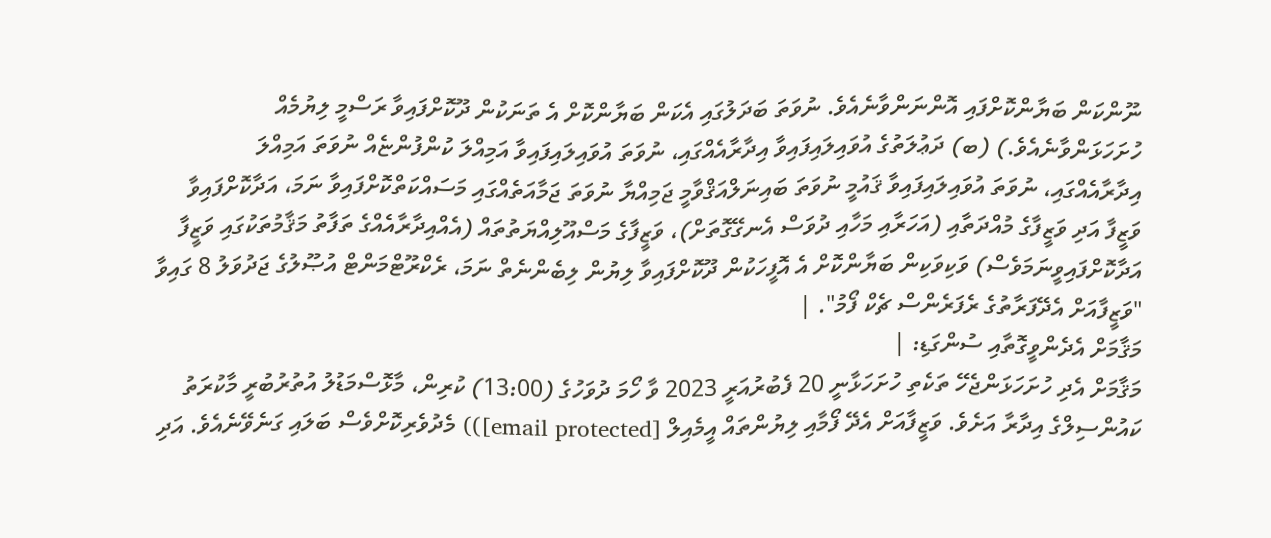ނޫންކަން ބަޔާންކޮށްފައި އޮންނަންވާނެއެވެ. ނުވަތަ ބަދަލުގައި އެކަން ބަޔާންކޮށް އެ ތަނަކުން ދޫކޮށްފައިވާ ރަސްމީ ލިޔުމެއް ހުށަހަޅަންވާނެއެވެ.) (ބ) ދަޢުލަތުގެ އުވައިލައިފައިވާ އިދާރާއެއްގައި، ނުވަތަ އުވައިލައިފައިވާ އަމިއްލަ ކުންފުންޏެއް ނުވަތަ އަމިއްލަ އިދާރާއެއްގައި، ނުވަތަ އުވައިލައިފައިވާ ޤައުމީ ނުވަތަ ބައިނަލްއަޤްވާމީ ޖަމިއްޔާ ނުވަތަ ޖަމާއަތެއްގައި މަސައްކަތްކޮށްފައިވާ ނަމަ، އަދާކޮށްފައިވާ ވަޒީފާ އަދި ވަޒީފާގެ މުއްދަތާއި (އަހަރާއި މަހާއި ދުވަސް އެނގޭގޮތަށް)، ވަޒީފާގެ މަސްއޫލިއްޔަތުތައް (އެއްއިދާރާއެއްގެ ތަފާތު މަޤާމުތަކުގައި ވަޒީފާ އަދާކޮށްފައިވީނަމަވެސް) ވަކިވަކިން ބަޔާންކޮށް އެ އޮފީހަކުން ދޫކޮށްފައިވާ ލިޔުން ލިބެންނެތް ނަމަ، ރެކްރޫޓްމަންޓް އުޞޫލުގެ ޖަދުވަލު 8 ގައިވާ "ވަޒީފާއަށް އެދޭފަރާތުގެ ރެފަރެންސް ޗެކް ފޯމު". |
މަޤާމަށް އެދެންވީގޮތާއި ސުންގަޑި: |
މަޤާމަށް އެދި ހުށަހަޅަންޖެހޭ ތަކެތި ހުށަހަޅާނީ 20 ފެބުރުއަރީ 2023 ވާ ހޯމަ ދުވަހުގެ (13:00) ކުރިން، މާޅޮސްމަޑުލު އުތުރުބުރީ މާކުރަތު ކައުންސިލްގެ އިދާރާ އަށެވެ. ވަޒީފާއަށް އެދޭ ފޯމާއި ލިޔުންތައް އީމެއިލް [email protected])) މެދުވެރިކޮށްވެސް ބަލައި ގަނެވޭނެއެވެ. އަދި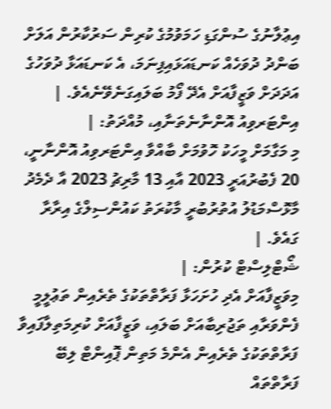އިޢުލާނުގެ ސުންގަޑި ހަމަވުމުގެ ކުރިން ސަރުކާރުން އަލަށް ބަންދު ދުވަހެއް ކަނޑައަޅައިފިނަމަ، އެ ކަނޑައަޅާ ދުވަހުގެ އަދަދަށް ވަޒީފާއަށް އެދޭ ފޯމު ބަލައިގަނެވޭނެއެވެ. |
އިންޓަރވިއު އޮންނާނެތަނާއި، މުއްދަތު: |
މި މަގާމަށް މީހަކު ހޮވުމަށް ބާއްވާ އިންޓަރވިއު އޮންނާނީ، 20 ފެބުރުއަރީ 2023 އާއި 13 މާރިޗު 2023 އާ ދެމެދު މާޅޮސްމަޑުލު އުތުރުބުރީ މާކުރަތު ކައުންސިލްގެ އިރާރާ ގައެވެ. |
ޝޯޓްލިސްޓް ކުރުން: |
މިވަޒީފާއަށް އެދި ހުށަހަޅާ ފަރާތްތަކުގެ ތެރެއިން ތަޢުލީމީ ފެންވަރާއި ތަޖުރިބާއަށް ބަލައި، ވަޒީފާއަށް ކުރިމަތިލާފައިވާ ފަރާތްތަކުގެ ތެރެއިން އެންމެ މަތިން ޕޮއިންޓް ލިބޭ ފަރާތްތައް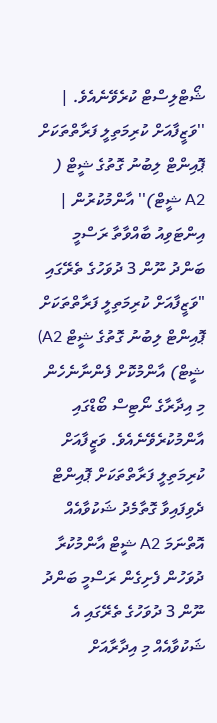ޝޯޓްލިސްޓް ކުރެވޭނެއެވެ. |
''ވަޒީފާއަށް ކުރިމަތިލީ ފަރާތްތަކަށް ޕޮއިންޓް ލިބުނު ގޮތުގެ ޝީޓް ( A2 ޝީޓް)'' އާންމުކުރުން |
އިންޓަވިއު ބާއްވާތާ ރަސްމީ ބަންދު ނޫން 3 ދުވަހުގެ ތެރޭގައި "ވަޒީފާއަށް ކުރިމަތިލީ ފަރާތްތަކަށް ޕޮއިންޓް ލިބުނު ގޮތުގެ ޝީޓް A2) ޝީޓް) އާންމުކޮށް ފެންނާނެހެން މި އިދާރާގެ ނޯޓިސް ބޯޑްގައި އާންމުކުރެވޭނެއެވެ. ވަޒީފާއަށް ކުރިމަތިލީ ފަރާތްތަކަށް ޕޮއިންޓް ދެވިފައިވާ ގޮތާމެދު ޝަކުވާއެއް އޮތްނަމަ A2 ޝީޓް އާންމުކުރާ ދުވަހުން ފެށިގެން ރަސްމީ ބަންދު ނޫން 3 ދުވަހުގެ ތެރޭގައި އެ ޝަކުވާއެއް މި އިދާރާއަށް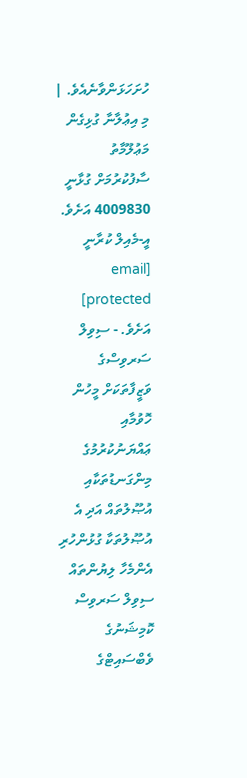ހުށަހަޅަންވާނެއެވެ. |
މި އިޢުލާނާ ގުޅިގެން މަޢުލޫމާތު ސާފުކުރުމަށް ގުޅާނީ 4009830 އަށެވެ. އީ-މެއިލް ކުރާނީ [email protected] އަށެވެ. - ސިވިލް ސަރވިސްގެ ވަޒީފާތަކަށް މީހުން ހޮވުމާއި ޢައްޔަނުކުރުމުގެ މިންގަނޑުތަކާއި އުޞޫލުތައް އަދި އެ އުޞޫލުތަކާ ގުޅުންހުރި އެންމެހާ ލިޔުންތައް ސިވިލް ސަރވިސް ކޮމިޝަނުގެ ވެބްސައިޓްގެ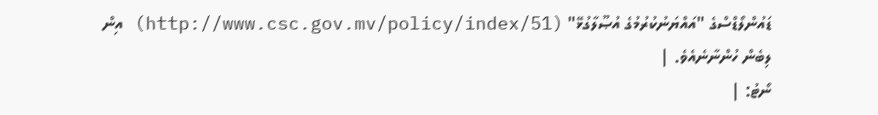ޑައުންލޯޑްސްގެ "އައްޔަނުކުރުމުގެ އުޞޫލާގުޅޭ" (http://www.csc.gov.mv/policy/index/51) އިން ލިބެން ހުންނާނެއެވެ. |
ނޯޓު: |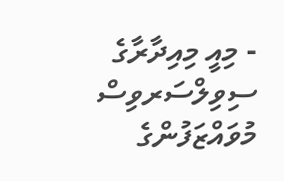- މިއީ މިއިދާރާގެ ސިވިލްސަރވިސް މުވައްޒަފުންގެ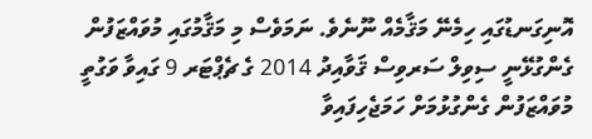އޮނިގަނޑުގައި ހިމެނޭ މަޤާމެއް ނޫނެވެ. ނަމަވެސް މި މަޤާމުގައި މުވައްޒަފުން ގެންގުޅޭނީ ސިވިލް ސަރވިސް ޤަވާއިދު 2014 ގެ ޗެޕްޓަރ 9 ގައިވާ ވަގުތީ މުވައްޒަފުން ގެންގުޅުމަށް ހަމަޖެހިފައިވާ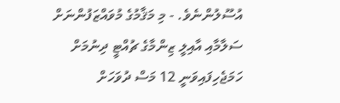އުސޫލުންނެވެ. - މި މަޤާމުގެ މުވައްޒަފުންނަށް ސަލާމާއި އާއިލީ ޒިންމާގެ ޗުއްޓީ ދިނުމަށް ހަމަޖެހިފައިވަނީ 12 މަސް ދުވަހަށް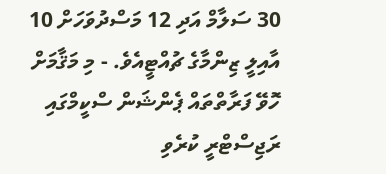30 ސަލާމް އަދި 12 މަސްދުވަހަށް 10 އާއިލީ ޒިންމާގެ ޗުއްޓީއެވެ. - މި މަޤާމަށް ހޮވޭ ފަރާތްތައް ޕެންޝަން ސްކީމްގައި ރަޖިސްޓްރީ ކުރެވި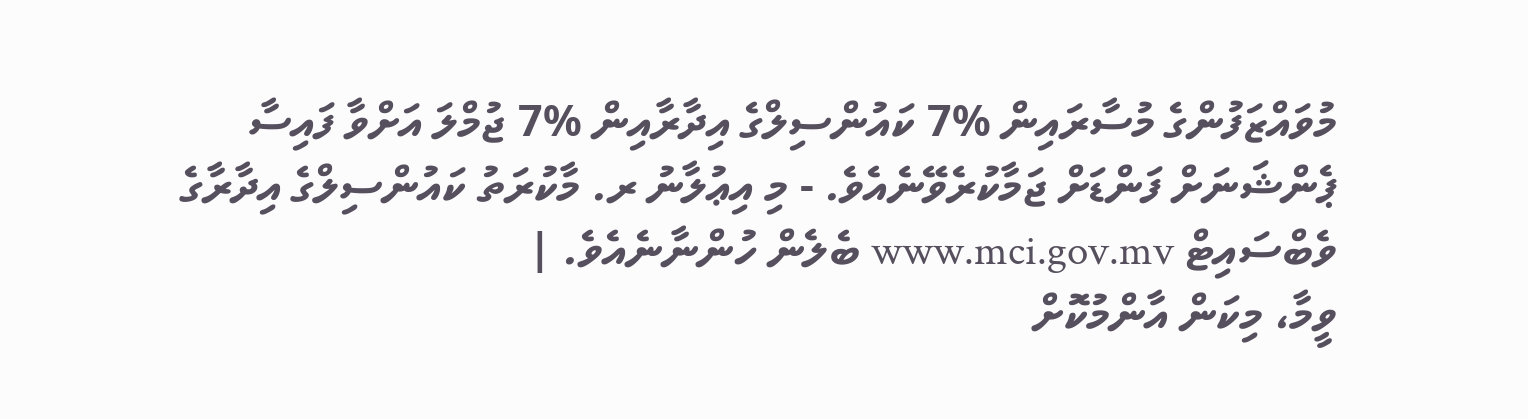މުވައްޒަފުންގެ މުސާރައިން %7 ކައުންސިލްގެ އިދާރާއިން %7 ޖުމްލަ އަށްވާ ފައިސާ ޕެންޝަނަށް ފަންޑަށް ޖަމާކުރެވޭނެއެވެ. - މި އިޢުލާނު ރ. މާކުރަތު ކައުންސިލްގެ އިދާރާގެ ވެބްސައިޓް www.mci.gov.mv ބެލެން ހުންނާނެއެވެ. |
ވީމާ، މިކަން އާންމުކޮށް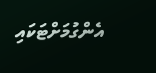އެންގުމަށްޓަކައި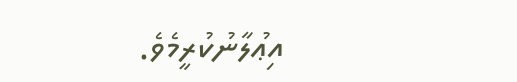އިޢުލާނުކުރީމެވެ.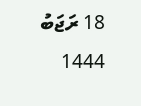18 ރަޖަބު 1444